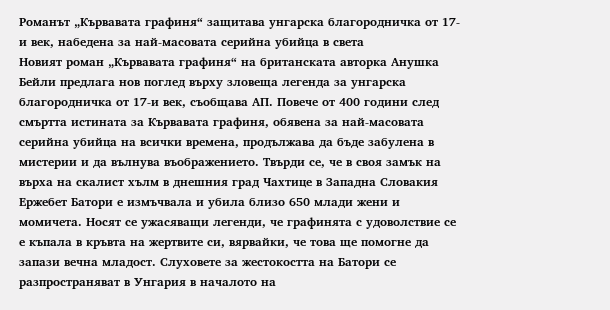Романът „Кървавата графиня“ защитава унгарска благородничка от 17-и век, набедена за най-масовата серийна убийца в света
Новият роман „Кървавата графиня“ на британската авторка Анушка Бейли предлага нов поглед върху зловеща легенда за унгарска благородничка от 17-и век, съобщава АП. Повече от 400 години след смъртта истината за Кървавата графиня, обявена за най-масовата серийна убийца на всички времена, продължава да бъде забулена в мистерии и да вълнува въображението. Твърди се, че в своя замък на върха на скалист хълм в днешния град Чахтице в Западна Словакия Ержебет Батори е измъчвала и убила близо 650 млади жени и момичета. Носят се ужасяващи легенди, че графинята с удоволствие се е къпала в кръвта на жертвите си, вярвайки, че това ще помогне да запази вечна младост. Слуховете за жестокостта на Батори се разпространяват в Унгария в началото на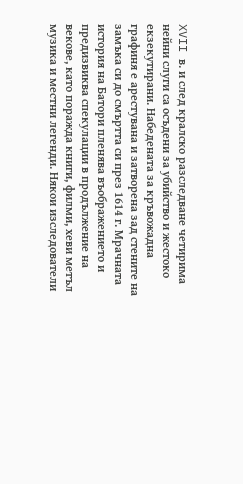XVII в. и след кралско разследване четирима нейни слуги са осъдени за убийство и жестоко екзекутирани. Набедената за кръвожадна графиня е арестувана и затворена зад стените на замъка си до смъртта си през 1614 г. Мрачната история на Батори пленява въображението и предизвиква спекулации в продължение на векове, като поражда книги, филми, хеви метъл музика и местни легенди. Някои изследователи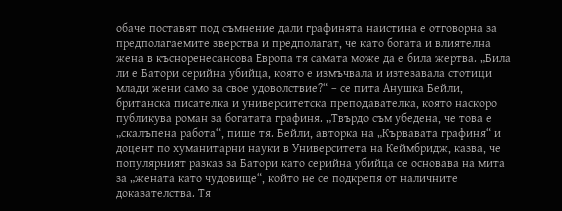обаче поставят под съмнение дали графинята наистина е отговорна за предполагаемите зверства и предполагат, че като богата и влиятелна жена в късноренесансова Европа тя самата може да е била жертва. „Била ли е Батори серийна убийца, която е измъчвала и изтезавала стотици млади жени само за свое удоволствие?“ – се пита Анушка Бейли, британска писателка и университетска преподавателка, която наскоро публикува роман за богатата графиня. „Твърдо съм убедена, че това е „скалъпена работа“, пише тя. Бейли, авторка на „Кървавата графиня“ и доцент по хуманитарни науки в Университета на Кеймбридж, казва, че популярният разказ за Батори като серийна убийца се основава на мита за „жената като чудовище“, който не се подкрепя от наличните доказателства. Тя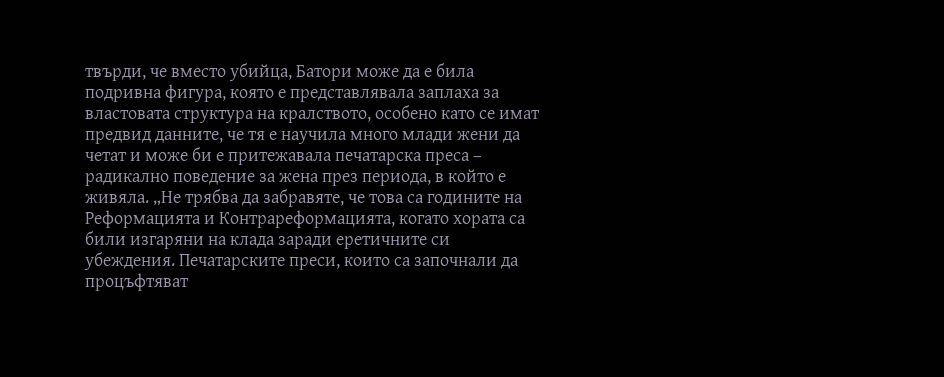твърди, че вместо убийца, Батори може да е била подривна фигура, която е представлявала заплаха за властовата структура на кралството, особено като се имат предвид данните, че тя е научила много млади жени да четат и може би е притежавала печатарска преса – радикално поведение за жена през периода, в който е живяла. „Не трябва да забравяте, че това са годините на Реформацията и Контрареформацията, когато хората са били изгаряни на клада заради еретичните си убеждения. Печатарските преси, които са започнали да процъфтяват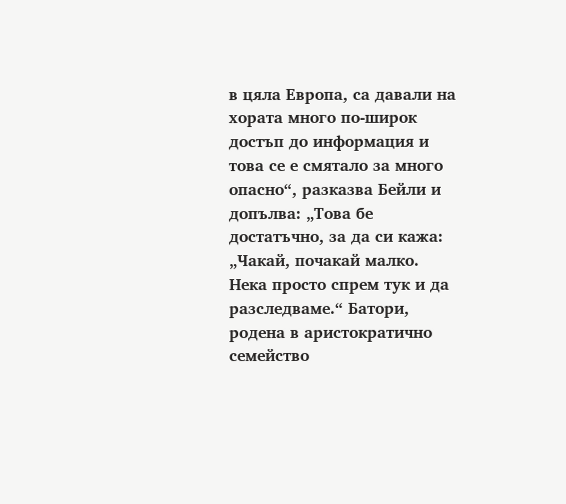в цяла Европа, са давали на хората много по-широк достъп до информация и това се е смятало за много опасно“, разказва Бейли и допълва: „Това бе достатъчно, за да си кажа: „Чакай, почакай малко. Нека просто спрем тук и да разследваме.“ Батори, родена в аристократично семейство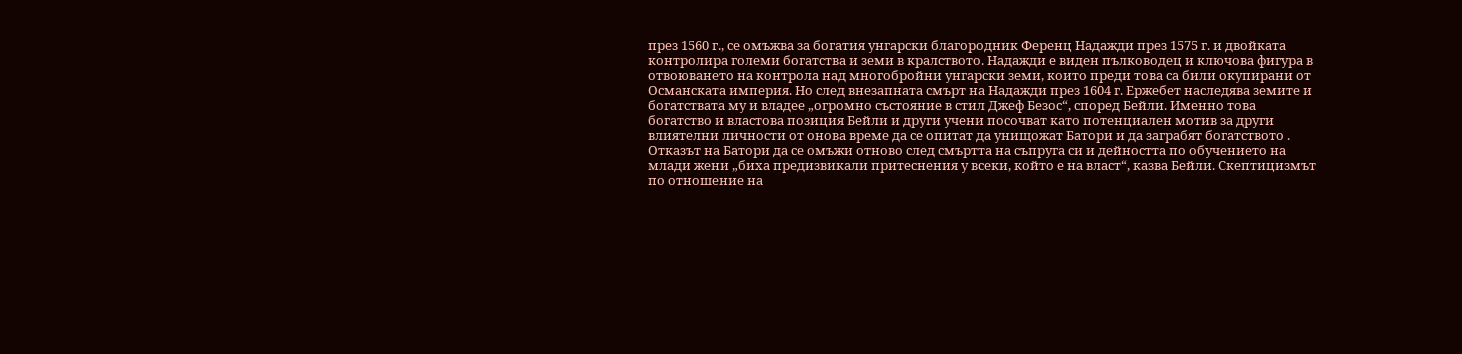през 1560 г., се омъжва за богатия унгарски благородник Ференц Надажди през 1575 г. и двойката контролира големи богатства и земи в кралството. Надажди е виден пълководец и ключова фигура в отвоюването на контрола над многобройни унгарски земи, които преди това са били окупирани от Османската империя. Но след внезапната смърт на Надажди през 1604 г. Ержебет наследява земите и богатствата му и владее „огромно състояние в стил Джеф Безос“, според Бейли. Именно това богатство и властова позиция Бейли и други учени посочват като потенциален мотив за други влиятелни личности от онова време да се опитат да унищожат Батори и да заграбят богатството . Отказът на Батори да се омъжи отново след смъртта на съпруга си и дейността по обучението на млади жени „биха предизвикали притеснения у всеки, който е на власт“, казва Бейли. Скептицизмът по отношение на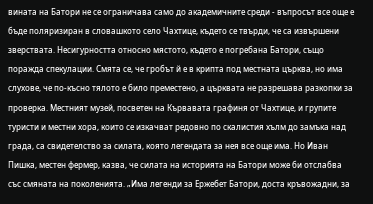вината на Батори не се ограничава само до академичните среди - въпросът все още е бъде поляризиран в словашкото село Чахтице, където се твърди, че са извършени зверствата. Несигурността относно мястото, където е погребана Батори, също поражда спекулации. Смята се, че гробът й е в крипта под местната църква, но има слухове, че по-късно тялото е било преместено, а църквата не разрешава разкопки за проверка. Местният музей, посветен на Кървавата графиня от Чахтице, и групите туристи и местни хора, които се изкачват редовно по скалистия хълм до замъка над града, са свидетелство за силата, която легендата за нея все още има. Но Иван Пишка, местен фермер, казва, че силата на историята на Батори може би отслабва със смяната на поколенията. „Има легенди за Ержебет Батори, доста кръвожадни, за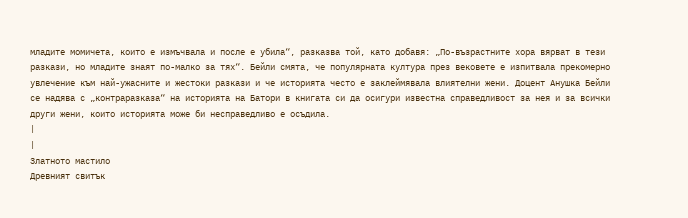младите момичета, които е измъчвала и после е убила“, разказва той, като добавя: „По-възрастните хора вярват в тези разкази, но младите знаят по-малко за тях“. Бейли смята, че популярната култура през вековете е изпитвала прекомерно увлечение към най-ужасните и жестоки разкази и че историята често е заклеймявала влиятелни жени. Доцент Анушка Бейли се надява с „контраразказа“ на историята на Батори в книгата си да осигури известна справедливост за нея и за всички други жени, които историята може би несправедливо е осъдила.
|
|
Златното мастило
Древният свитък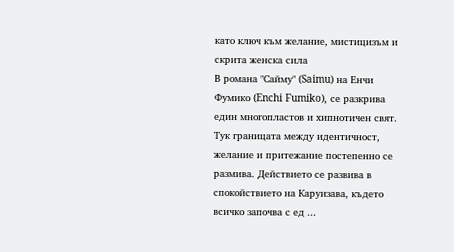като ключ към желание, мистицизъм и скрита женска сила
В романа "Сайму" (Saimu) на Енчи Фумико (Enchi Fumiko), се разкрива един многопластов и хипнотичен свят. Тук границата между идентичност, желание и притежание постепенно се размива. Действието се развива в спокойствието на Каруизава, където всичко започва с ед ...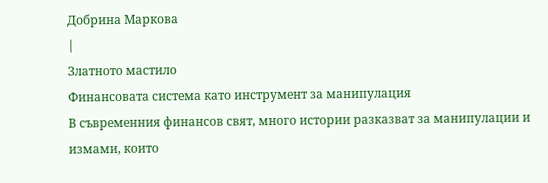Добрина Маркова
|
Златното мастило
Финансовата система като инструмент за манипулация
В съвременния финансов свят, много истории разказват за манипулации и измами, които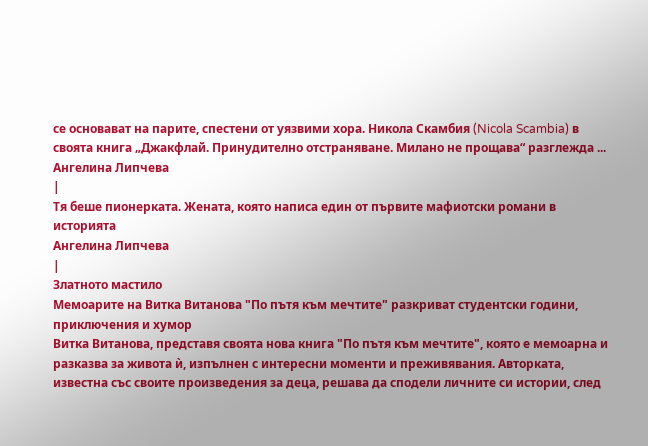се основават на парите, спестени от уязвими хора. Никола Скамбия (Nicola Scambia) в своята книга „Джакфлай. Принудително отстраняване. Милано не прощава“ разглежда ...
Ангелина Липчева
|
Тя беше пионерката. Жената, която написа един от първите мафиотски романи в историята
Ангелина Липчева
|
Златното мастило
Мемоарите на Витка Витанова "По пътя към мечтите" разкриват студентски години, приключения и хумор
Витка Витанова, представя своята нова книга "По пътя към мечтите", която е мемоарна и разказва за живота ѝ, изпълнен с интересни моменти и преживявания. Авторката, известна със своите произведения за деца, решава да сподели личните си истории, след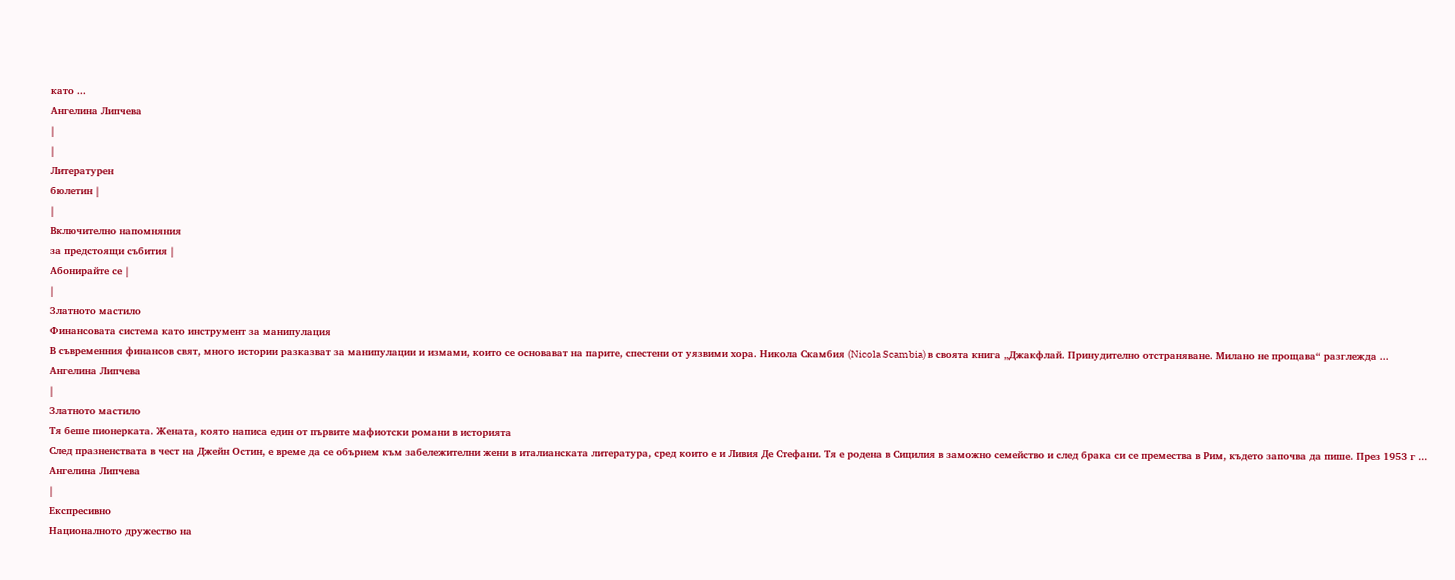като ...
Ангелина Липчева
|
|
Литературен
бюлетин |
|
Включително напомняния
за предстоящи събития |
Абонирайте се |
|
Златното мастило
Финансовата система като инструмент за манипулация
В съвременния финансов свят, много истории разказват за манипулации и измами, които се основават на парите, спестени от уязвими хора. Никола Скамбия (Nicola Scambia) в своята книга „Джакфлай. Принудително отстраняване. Милано не прощава“ разглежда ...
Ангелина Липчева
|
Златното мастило
Тя беше пионерката. Жената, която написа един от първите мафиотски романи в историята
След празненствата в чест на Джейн Остин, е време да се обърнем към забележителни жени в италианската литература, сред които е и Ливия Де Стефани. Тя е родена в Сицилия в заможно семейство и след брака си се премества в Рим, където започва да пише. През 1953 г ...
Ангелина Липчева
|
Експресивно
Националното дружество на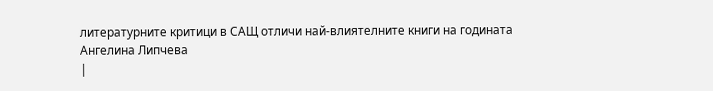литературните критици в САЩ отличи най-влиятелните книги на годината
Ангелина Липчева
|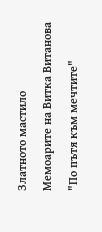Златното мастило
Мемоарите на Витка Витанова "По пътя към мечтите"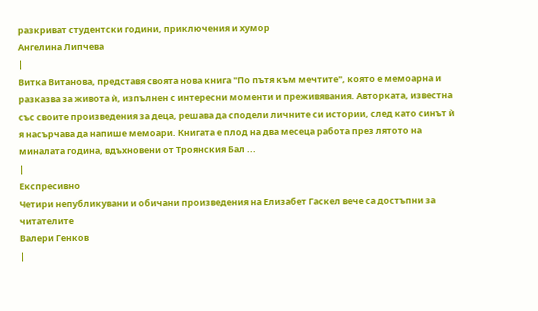разкриват студентски години, приключения и хумор
Ангелина Липчева
|
Витка Витанова, представя своята нова книга "По пътя към мечтите", която е мемоарна и разказва за живота ѝ, изпълнен с интересни моменти и преживявания. Авторката, известна със своите произведения за деца, решава да сподели личните си истории, след като синът ѝ я насърчава да напише мемоари. Книгата е плод на два месеца работа през лятото на миналата година, вдъхновени от Троянския Бал ...
|
Експресивно
Четири непубликувани и обичани произведения на Елизабет Гаскел вече са достъпни за читателите
Валери Генков
|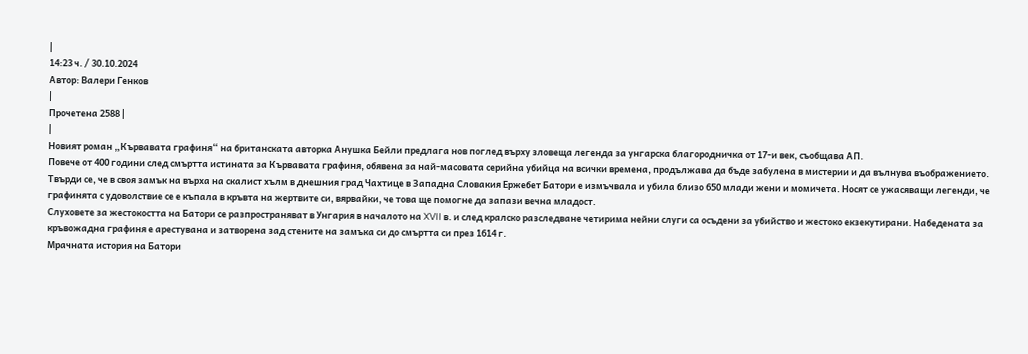|
14:23 ч. / 30.10.2024
Автор: Валери Генков
|
Прочетена 2588 |
|
Новият роман „Кървавата графиня“ на британската авторка Анушка Бейли предлага нов поглед върху зловеща легенда за унгарска благородничка от 17-и век, съобщава АП.
Повече от 400 години след смъртта истината за Кървавата графиня, обявена за най-масовата серийна убийца на всички времена, продължава да бъде забулена в мистерии и да вълнува въображението.
Твърди се, че в своя замък на върха на скалист хълм в днешния град Чахтице в Западна Словакия Ержебет Батори е измъчвала и убила близо 650 млади жени и момичета. Носят се ужасяващи легенди, че графинята с удоволствие се е къпала в кръвта на жертвите си, вярвайки, че това ще помогне да запази вечна младост.
Слуховете за жестокостта на Батори се разпространяват в Унгария в началото на XVII в. и след кралско разследване четирима нейни слуги са осъдени за убийство и жестоко екзекутирани. Набедената за кръвожадна графиня е арестувана и затворена зад стените на замъка си до смъртта си през 1614 г.
Мрачната история на Батори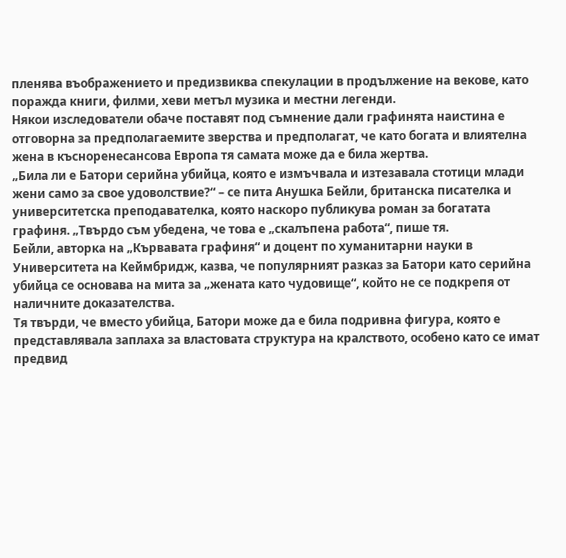пленява въображението и предизвиква спекулации в продължение на векове, като поражда книги, филми, хеви метъл музика и местни легенди.
Някои изследователи обаче поставят под съмнение дали графинята наистина е отговорна за предполагаемите зверства и предполагат, че като богата и влиятелна жена в късноренесансова Европа тя самата може да е била жертва.
„Била ли е Батори серийна убийца, която е измъчвала и изтезавала стотици млади жени само за свое удоволствие?“ – се пита Анушка Бейли, британска писателка и университетска преподавателка, която наскоро публикува роман за богатата графиня. „Твърдо съм убедена, че това е „скалъпена работа“, пише тя.
Бейли, авторка на „Кървавата графиня“ и доцент по хуманитарни науки в Университета на Кеймбридж, казва, че популярният разказ за Батори като серийна убийца се основава на мита за „жената като чудовище“, който не се подкрепя от наличните доказателства.
Тя твърди, че вместо убийца, Батори може да е била подривна фигура, която е представлявала заплаха за властовата структура на кралството, особено като се имат предвид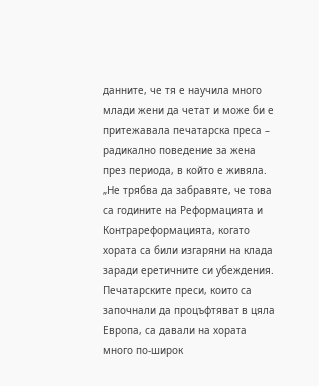данните, че тя е научила много млади жени да четат и може би е притежавала печатарска преса – радикално поведение за жена през периода, в който е живяла.
„Не трябва да забравяте, че това са годините на Реформацията и Контрареформацията, когато хората са били изгаряни на клада заради еретичните си убеждения. Печатарските преси, които са започнали да процъфтяват в цяла Европа, са давали на хората много по-широк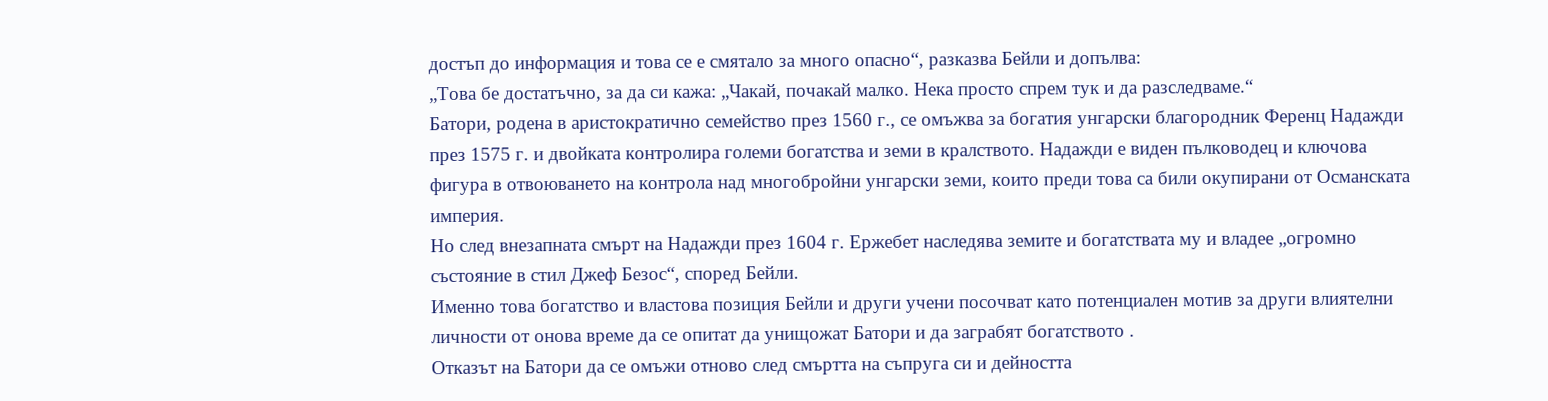достъп до информация и това се е смятало за много опасно“, разказва Бейли и допълва:
„Това бе достатъчно, за да си кажа: „Чакай, почакай малко. Нека просто спрем тук и да разследваме.“
Батори, родена в аристократично семейство през 1560 г., се омъжва за богатия унгарски благородник Ференц Надажди през 1575 г. и двойката контролира големи богатства и земи в кралството. Надажди е виден пълководец и ключова фигура в отвоюването на контрола над многобройни унгарски земи, които преди това са били окупирани от Османската империя.
Но след внезапната смърт на Надажди през 1604 г. Ержебет наследява земите и богатствата му и владее „огромно състояние в стил Джеф Безос“, според Бейли.
Именно това богатство и властова позиция Бейли и други учени посочват като потенциален мотив за други влиятелни личности от онова време да се опитат да унищожат Батори и да заграбят богатството .
Отказът на Батори да се омъжи отново след смъртта на съпруга си и дейността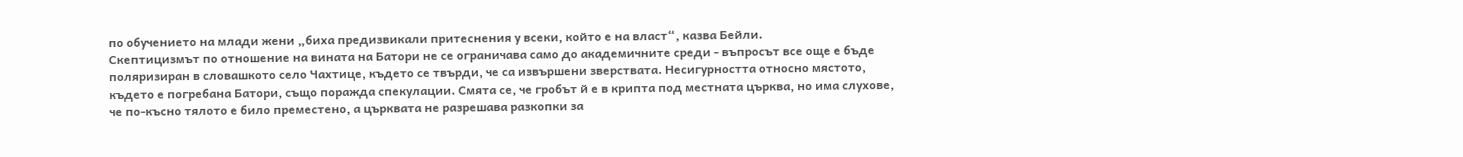по обучението на млади жени „биха предизвикали притеснения у всеки, който е на власт“, казва Бейли.
Скептицизмът по отношение на вината на Батори не се ограничава само до академичните среди - въпросът все още е бъде поляризиран в словашкото село Чахтице, където се твърди, че са извършени зверствата. Несигурността относно мястото, където е погребана Батори, също поражда спекулации. Смята се, че гробът й е в крипта под местната църква, но има слухове, че по-късно тялото е било преместено, а църквата не разрешава разкопки за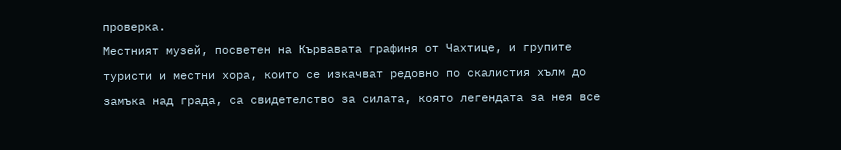проверка.
Местният музей, посветен на Кървавата графиня от Чахтице, и групите туристи и местни хора, които се изкачват редовно по скалистия хълм до замъка над града, са свидетелство за силата, която легендата за нея все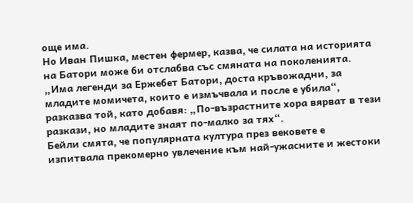още има.
Но Иван Пишка, местен фермер, казва, че силата на историята на Батори може би отслабва със смяната на поколенията.
„Има легенди за Ержебет Батори, доста кръвожадни, за младите момичета, които е измъчвала и после е убила“, разказва той, като добавя: „По-възрастните хора вярват в тези разкази, но младите знаят по-малко за тях“.
Бейли смята, че популярната култура през вековете е изпитвала прекомерно увлечение към най-ужасните и жестоки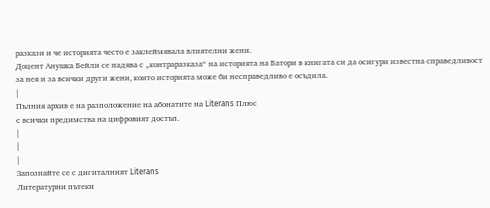разкази и че историята често е заклеймявала влиятелни жени.
Доцент Анушка Бейли се надява с „контраразказа“ на историята на Батори в книгата си да осигури известна справедливост за нея и за всички други жени, които историята може би несправедливо е осъдила.
|
Пълния архив е на разположение на абонатите на Literans Плюс
с всички предимства на цифровият достъп.
|
|
|
Запознайте се с дигиталният Literans
Литературни пътеки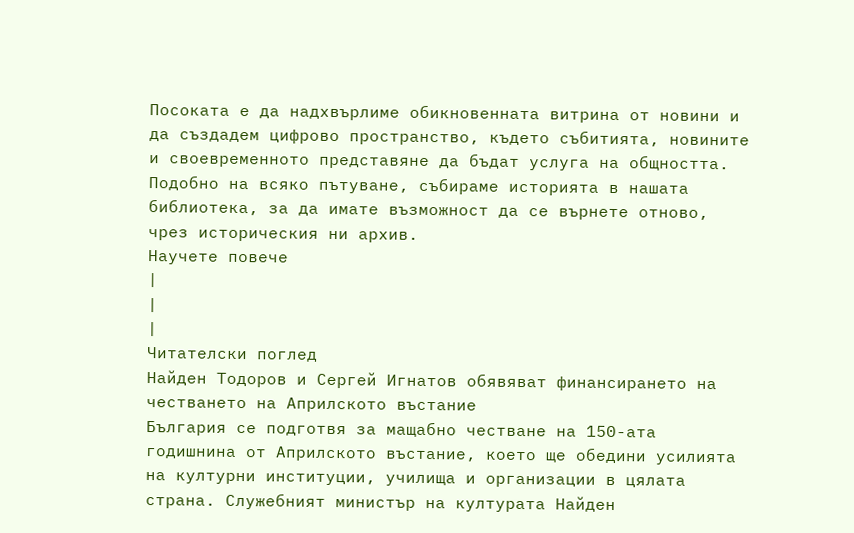Посоката е да надхвърлиме обикновенната витрина от новини и да създадем цифрово пространство, където събитията, новините и своевременното представяне да бъдат услуга на общността. Подобно на всяко пътуване, събираме историята в нашата библиотека, за да имате възможност да се върнете отново, чрез историческия ни архив.
Научете повече
|
|
|
Читателски поглед
Найден Тодоров и Сергей Игнатов обявяват финансирането на честването на Априлското въстание
България се подготвя за мащабно честване на 150-ата годишнина от Априлското въстание, което ще обедини усилията на културни институции, училища и организации в цялата страна. Служебният министър на културата Найден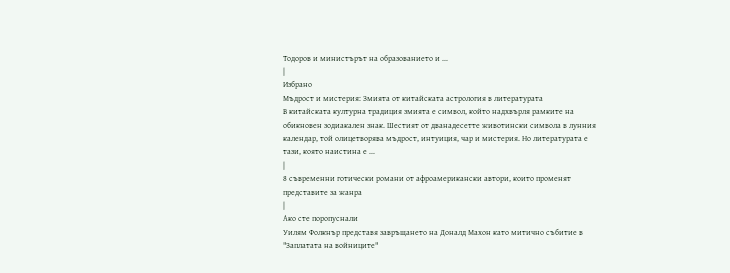Тодоров и министърът на образованието и ...
|
Избрано
Мъдрост и мистерия: Змията от китайската астрология в литературата
В китайската културна традиция змията е символ, който надхвърля рамките на обикновен зодиакален знак. Шестият от дванадесетте животински символа в лунния календар, той олицетворява мъдрост, интуиция, чар и мистерия. Но литературата е тази, която наистина е ...
|
8 съвременни готически романи от афроамерикански автори, които променят представите за жанра
|
Ако сте поропуснали
Уилям Фолкнър представя завръщането на Доналд Махон като митично събитие в "Заплатата на войниците"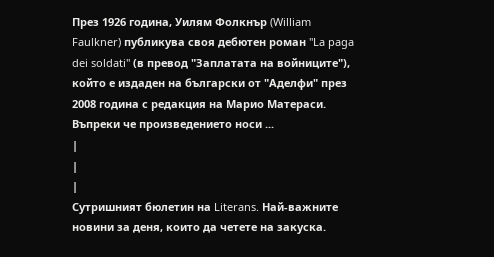През 1926 година, Уилям Фолкнър (William Faulkner) публикува своя дебютен роман "La paga dei soldati" (в превод "Заплатата на войниците"), който е издаден на български от "Аделфи" през 2008 година с редакция на Марио Матераси. Въпреки че произведението носи ...
|
|
|
Сутришният бюлетин на Literans. Най-важните новини за деня, които да четете на закуска.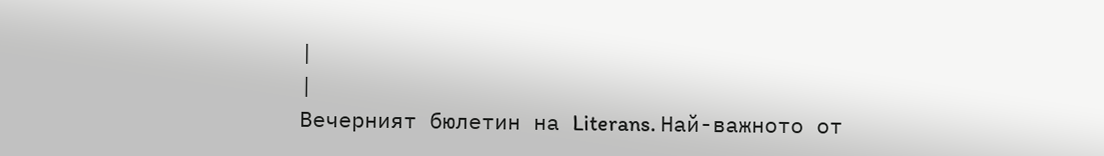|
|
Вечерният бюлетин на Literans. Най-важното от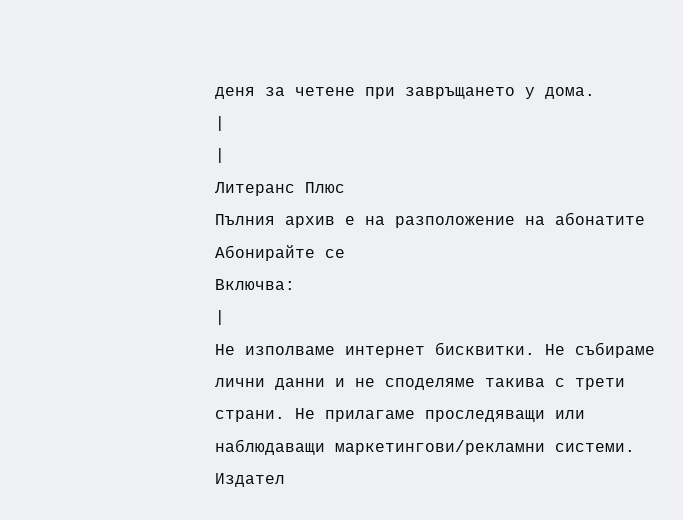деня за четене при завръщането у дома.
|
|
Литеранс Плюс
Пълния архив е на разположение на абонатите
Абонирайте се
Включва:
|
Не изполваме интернет бисквитки. Не събираме лични данни и не споделяме такива с трети страни. Не прилагаме проследяващи или наблюдаващи маркетингови/рекламни системи.
Издател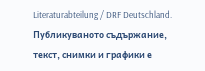Literaturabteilung / DRF Deutschland. Публикуваното съдържание, текст, снимки и графики е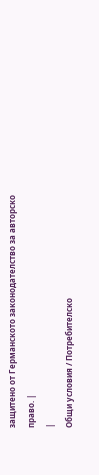защитено от Германското законодателство за авторско право. |
|
Общи условия / Потребителско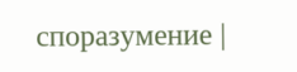споразумение |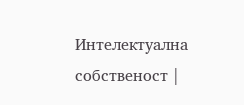Интелектуална собственост |